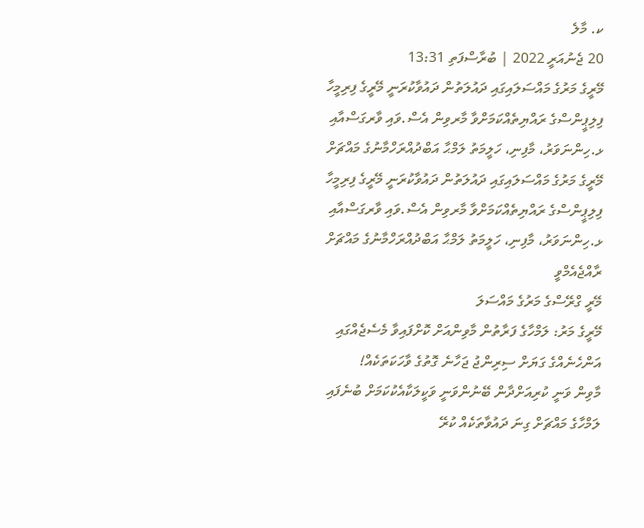ކ. މާލެ
20 ޖެނުއަރީ 2022 | ބުރާސްފަތި 13:31
މޭރީގެ މަރުގެ މައްސަލައިގައި ދައުލަތުން ދައުވާކުރަނީ މޭރީގެ ފިރިމީހާ ފިލިޕީންސްގެ ރައްޔިތެއްކަމަށްވާ މާރވިން އެސް.ވައި ވާރގަސްއާއި ޅ.ހިންނަވަރު، މާފިނި، ހަލީމަތު ލަމްޙާ އަބްދުއްރަހްމާނުގެ މައްޗަށް
މޭރީގެ މަރުގެ މައްސަލައިގައި ދައުލަތުން ދައުވާކުރަނީ މޭރީގެ ފިރިމީހާ ފިލިޕީންސްގެ ރައްޔިތެއްކަމަށްވާ މާރވިން އެސް.ވައި ވާރގަސްއާއި ޅ.ހިންނަވަރު، މާފިނި، ހަލީމަތު ލަމްޙާ އަބްދުއްރަހްމާނުގެ މައްޗަށް
ރާއްޖެއެމްވީ
މޭރީ ގްރޭސްގެ މަރުގެ މައްސަލަ
މޭރީގެ މަރު: ލަމްހާގެ ފަރާތުން މާވިންއަށް ކޮށްފައިވާ މެސެޖެއްގައި އަންހެނެއްގެ ގަޔަށް ސިރިންޖު ޖަހާނެ ގޮތުގެ ވާހަކަތަކެއް!
މާވިން ވަނީ ކުރިއަށްދާން ބޭނުންވަނީ ވަކީލަކާއެކުކަމަށް ބުނެފައި
ލަމްހާގެ މައްޗަށް ގިނަ ދައުވާތަކެއް ކުރޭ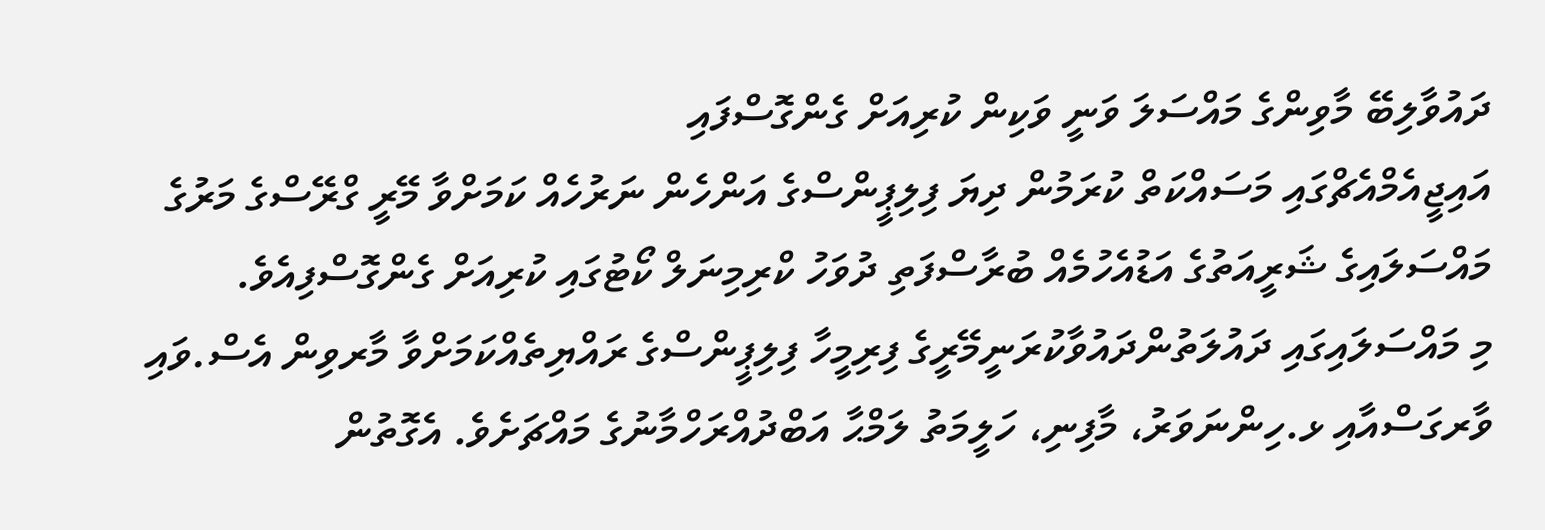ދައުވާލިބޭ މާވިންގެ މައްސަލަ ވަނީ ވަކިން ކުރިއަށް ގެންގޮސްފައި
އައިޖީއެމްއެޗްގައި މަސައްކަތް ކުރަމުން ދިޔަ ފިލިޕީންސްގެ އަންހެން ނަރުހެއް ކަމަށްވާ މޭރީ ގްރޭސްގެ މަރުގެ މައްސަލައިގެ ޝަރީއަތުގެ އަޑުއެހުމެއް ބުރާސްފަތި ދުވަހު ކްރިމިނަލް ކޯޓުގައި ކުރިއަށް ގެންގޮސްފިއެވެ.
މި މައްސަލައިގައި ދައުލަތުންދައުވާކުރަނީމޭރީގެ ފިރިމީހާ ފިލިޕީންސްގެ ރައްޔިތެއްކަމަށްވާ މާރވިން އެސް.ވައި ވާރގަސްއާއި ޅ.ހިންނަވަރު، މާފިނި، ހަލީމަތު ލަމްޙާ އަބްދުއްރަހްމާނުގެ މައްޗަށެވެ. އެގޮތުން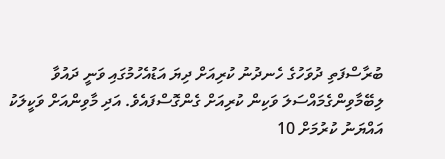ބުރާސްފަތި ދުވަހުގެ ހެނދުނު ކުރިއަށް ދިޔަ އަޑުއެހުމުގައި ވަނީ ދައުވާ ލިބޭމާވިންގެމައްސަލަ ވަކިން ކުރިއަށް ގެންގޮސްފައެވެ. އަދި މާވިންއަށް ވަކީލަކު އައްޔަނު ކުރުމަށް 10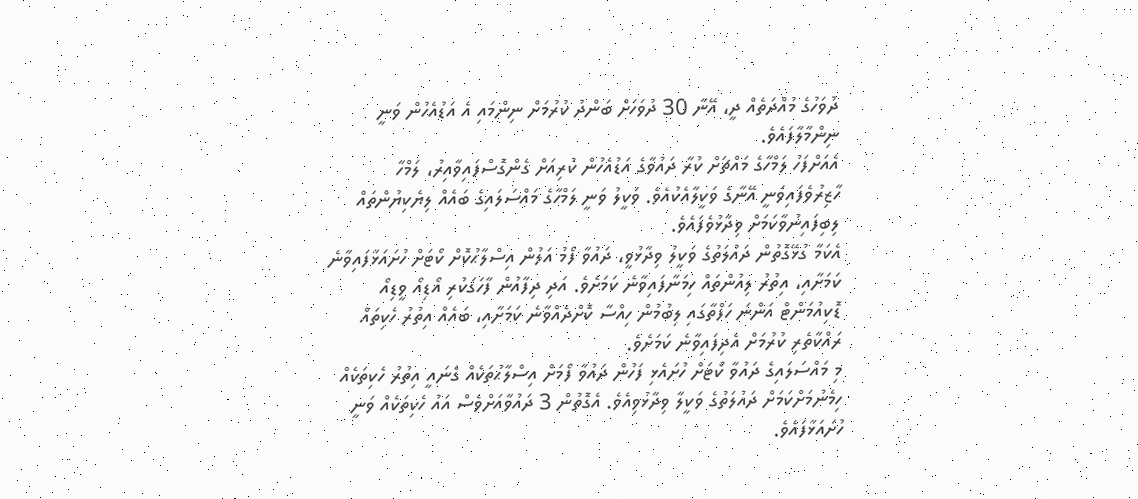ދުވަހުގެ މުއްދަތެއް ދީ، އޭނާ 30 ދުވަހަށް ބަންދު ކުރުމަށް ނިންމައި އެ އަޑުއެހުން ވަނީ ނިންމާލާފައެވެ.
އެއަށްފަހު ލަމްހާގެ މައްޗަށް ކުރާ ދައުވާގެ އަޑުއެހުން ކުރިއަށް ގެންގޮސްފައިވާއިރު، ލަމްހާ ހާޒިރުވެފައިވަނީ އޭނާގެ ވަކީލާއެކުއެވެ. ވަކީލު ވަނީ ލަމްހާގެ މައްސަލައިގެ ބައެއް ލިޔެކިޔުންތައް ލިބިފައިނުވާކަމަށް ވިދާޅުވެފައެވެ.
އެކަމާ ގުޅޭގޮތުން ދައުލަތުގެ ވަކީލު ވިދާޅުވީ، ދައުވާ ފޯމު އަލުން އިސްލާޙުކޮށް ކޯޓަށް ހުށައަޅާފައިވާނެ ކަމަށާއި، އިތުރު ލިއުންތައް ހިމަނާފައިވާނެ ކަމަށެވެ. އަދި ދިފާއުން ފާހަގަކުރި އޯޑިއޯ ވީޑިއޯ ޑޮކިއުމަންޓް އަންނަ ހަފްތާގައި ލިބުމުން ހިއްސާ ކޮށްދެއްވާނެ ކަމަށާއި، ބައެއް އިތުރު ހެކިތައް ރައްކާތެރި ކުރުމަށް އެދިފައިވާނެ ކަމަށެވެ.
މި މައްސަލައިގެ ދައުވާ ކޯޓަށް ހުށައެޅި ފަހުން ދައުވާ ފޯމަށް އިސްލާޙުތަކެއް ގެނައީ އިތުރު ހެކިތަކެއް ހިމެނުމަށްކަމަށް ދައުލަތުގެ ވަކީލާ ވިދާޅުވިއެވެ. އެގޮތުން 3 ދައުވާއަށްވެސް އައު ހެކިތަކެއް ވަނީ ހުށައަޅާފައެވެ.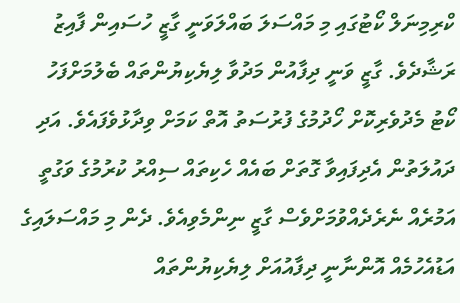ކްރިމިނަލް ކޯޓުގައި މި މައްސަލަ ބައްލަވަނީ ގާޒީ ހުސައިން ފާއިޒު ރަޝާދެވެ. ގާޒީ ވަނީ ދިފާއުން މަދުވާ ލިޔެކިޔުންތައް ބެލުމަށްފަހު ކޯޓު މެދުވެރިކޮށް ހޯދުމުގެ ފުރުސަތު އޮތް ކަމަށް ވިދާޅުވެފައެވެ. އަދި ދައުލަތުން އެދިފައިވާ ގޮތަށް ބައެއް ހެކިތައް ސިއްރު ކުރުމުގެ ވަގުތީ އަމުރެއް ނެރެދެއްވުމަށްވެސް ގާޒީ ނިންމެވިއެވެ. ދެން މި މައްސަލައިގެ އަޑުއެހުމެއް އޮންނާނީ ދިފާއުއަށް ލިޔެކިޔުންތައް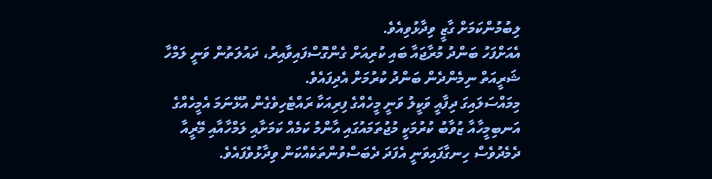ލިބުމުންކަމަށް ގާޒީ ވިދާޅުވިއެވެ.
އެއަށްފަހު ބަންދު މުރާޖައާ ބައި ކުރިއަށް ގެންގޮސްފައިވާއިރު، ދައުލަތުން ވަނީ ލަމްހާ ޝަރީއަތް ނިމެންދެން ބަންދު ކުރުމަށް އެދިފައެވެ.
މިމައްސަލައިގަ ދިފާއީ ވަކީލު ވަނީ މީހެއްގެ ފިރިއަކާ ރައްޓެހިވެގެން އުޅޭނަމަ އެމީހެއްގެ އަނބިމީހާއާ ޒުވާބު ކުރުމަކީ މުޖުތަމައުގައި އާންމު ކަމެއް ކަމަށާއި ލަމްހާއާއި މޭރީއާ ދެމެދުވެސް ހިނގާފައިވަނީ އެފަދަ ދެބަސްވުންތަކެއްކަން ވިދާޅުވެފައެވެ.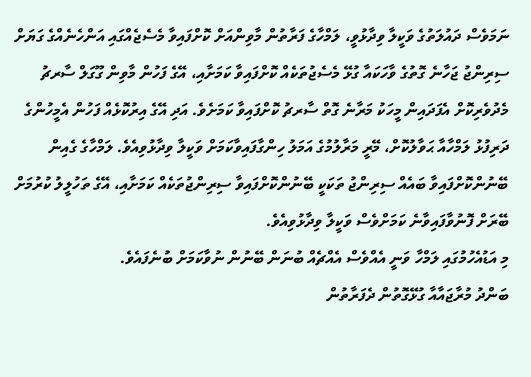ނަމަވެސް ދައުލަތުގެ ވަކީލާ ވިދާޅުވީ، ލަމްހާގެ ފަރާތުން މާވިންއަށް ކޮށްފައިވާ މެސެޖެއްގައި އަންހެނެއްގެ ގަޔަށް ސިރިންޖު ޖަހާނެ ގޮތުގެ ވާހަކައާ ގުޅޭ މެސެޖުތަކެއް ކޮށްފައިވާ ކަމަށާއި، އޭގެ ފަހުން މާވިން ގޫގަލް ސާރޗު މެދުވެރިކޮށް އެފަދައިން މީހަކު މަރާނެ ގޮތް ސާރޗު ކޮށްފައިވާ ކަމަށެވެ. އަދި އޭގެ އިރުކޮޅެއް ފަހުން އެމީހުންގެ ދަރިފުޅު ލަމްހާއާ ޙަވާލުކޮށް، މޭރީ މަރާލުމުގެ އަމަލު ހިންގާފައިވާކަމަށް ވަކީލާ ވިދާޅުވިއެވެ. ލަމްހާގެ ގެއިން ބޭނުންކޮށްފައިވާ ބައެއް ސިރިންޖު ތަކަކީ ބޭނުންކޮށްފައިވާ ސިރިންޖުތަކެއް ކަމަށާއި، އޭގެ ތަހުލީލު ކުރުމަށް ބޭރަށް ފޮނުވާފައިވާނެ ކަމަށްވެސް ވަކީލާ ވިދާޅުވިއެވެ.
މި އަޑުއެހުމުގައި ލަމްހާ ވަނީ އެއްވެސް އެއްޗެއް ބުނަން ބޭނުން ނުވާކަމަށް ބުނެފައެވެ.
ބަންދު މުރާޖައާއާ ގުޅޭގޮތުން ދެފަރާތުން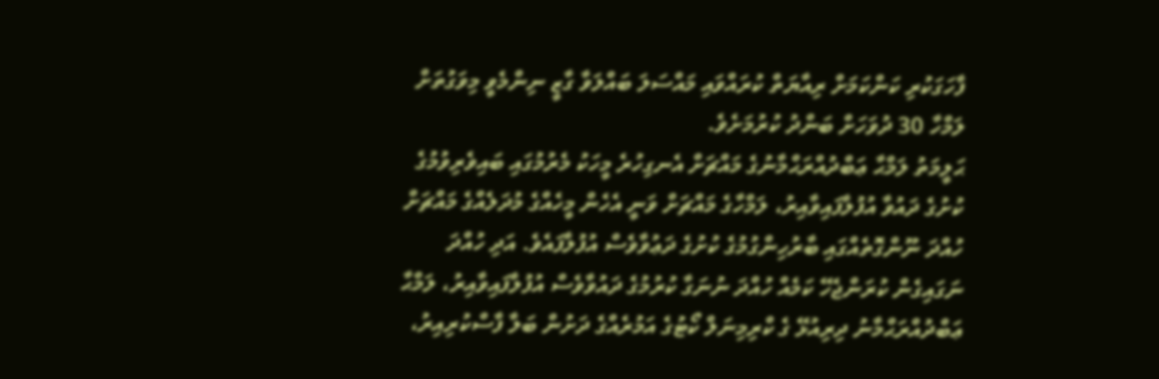ފާހަގަކުރި ކަންކަމަށް ރިއާޔަތް ކުރައްވައި މައްސަލަ ބައްލަވާ ގާޒީ ނިންމެވީ މިވަގުތަށް ލަމްހާ 30 ދުވަހަށް ބަންދު ކުރުމަށެވެ.
ޙަލީމަތު ލަމްޙާ ޢަބްދުއްރަޙްމާނުގެ މައްޗަށް އެނގިހުރެ މީހަކު މެރުމުގައި ބައިވެރިވުމުގެ ކުށުގެ ދައުވާ އުފުލާފައިވާއިރު، ލަމްހާގެ މައްޗަށް ވަނީ އެހެން މީހެއްގެ މުދަލެއްގެ މައްޗަށް ހުއްދަ ނޫންގޮތެއްގައި ބާރުހިންގުމުގެ ކުށުގެ ދަޢުވާވެސް އުފުލާފައެވެ. އަދި ހުއްދަ ނަގައިގެން ކުރަންޖެހޭ ކަމެއް ހުއްދަ ނުނަގާ ކުރުމުގެ ދައުވާވެސް އުފުލާފައިވާއިރު، ލަމްޙާ ޢަބްދުއްރަޙްމާނު ދިރިއުޅޭ ގެ ކްރިމިނަލް ކޯޓުގެ އަމުރެއްގެ ދަށުން ބަލާ ފާސްކުރިއިރު،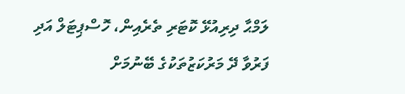ލަމްޙާ ދިރިއުޅޭ ކޮޓަރި ތެރެއިން، ހޮސްޕިޓަލް އަދި ފަރުވާ ދޭ މަރުކަޒުތަކުގެ ބޭނުމަށް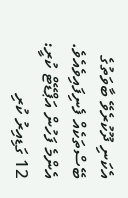އެކަނި ދޫކުރެވޭ ބާވަތުގެ ބޭސްތަކެއް ފެނިފައިވެއެވެ.
އެންމެ ފަހުން އަޕްޑޭޓް ކުރީ: 12 ގަޑިއިރު ކުރި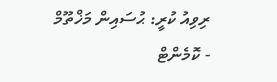ރިވިއު ކުރީ: ޙުސައިން މަޚްތޫމް
- ކޮމެންޓް